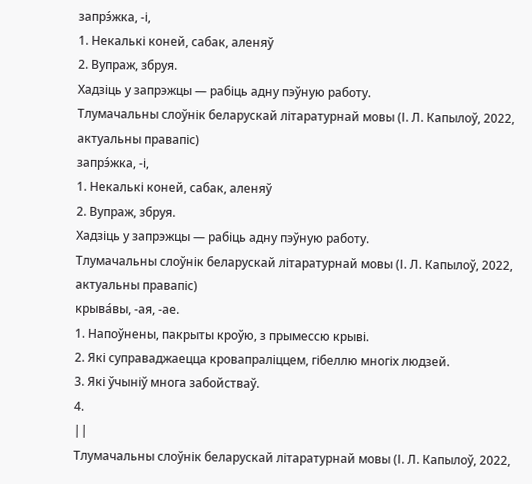запрэ́жка, -і,
1. Некалькі коней, сабак, аленяў
2. Вупраж, збруя.
Хадзіць у запрэжцы — рабіць адну пэўную работу.
Тлумачальны слоўнік беларускай літаратурнай мовы (І. Л. Капылоў, 2022, актуальны правапіс)
запрэ́жка, -і,
1. Некалькі коней, сабак, аленяў
2. Вупраж, збруя.
Хадзіць у запрэжцы — рабіць адну пэўную работу.
Тлумачальны слоўнік беларускай літаратурнай мовы (І. Л. Капылоў, 2022, актуальны правапіс)
крыва́вы, -ая, -ае.
1. Напоўнены, пакрыты кроўю, з прымессю крыві.
2. Які суправаджаецца кровапраліццем, гібеллю многіх людзей.
3. Які ўчыніў многа забойстваў.
4.
||
Тлумачальны слоўнік беларускай літаратурнай мовы (І. Л. Капылоў, 2022,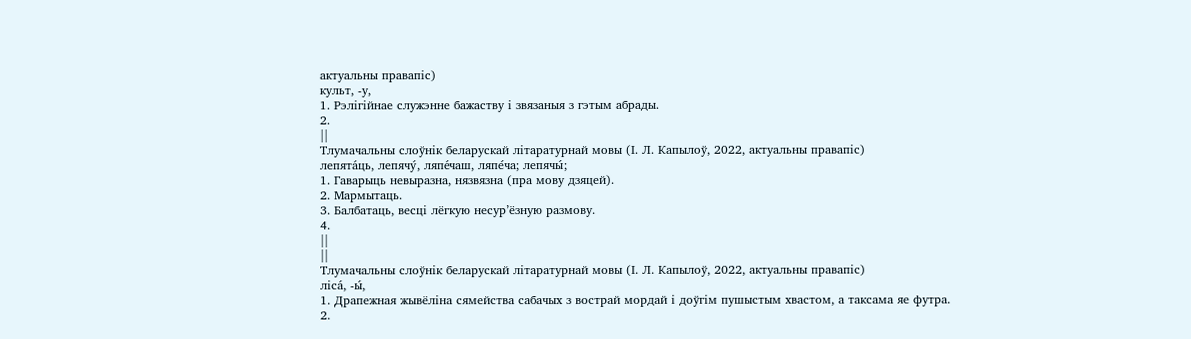актуальны правапіс)
культ, -у,
1. Рэлігійнае служэнне бажаству і звязаныя з гэтым абрады.
2.
||
Тлумачальны слоўнік беларускай літаратурнай мовы (І. Л. Капылоў, 2022, актуальны правапіс)
лепята́ць, лепячу́, ляпе́чаш, ляпе́ча; лепячы́;
1. Гаварыць невыразна, нязвязна (пра мову дзяцей).
2. Мармытаць.
3. Балбатаць, весці лёгкую несур’ёзную размову.
4.
||
||
Тлумачальны слоўнік беларускай літаратурнай мовы (І. Л. Капылоў, 2022, актуальны правапіс)
ліса́, -ы́,
1. Драпежная жывёліна сямейства сабачых з вострай мордай і доўгім пушыстым хвастом, а таксама яе футра.
2.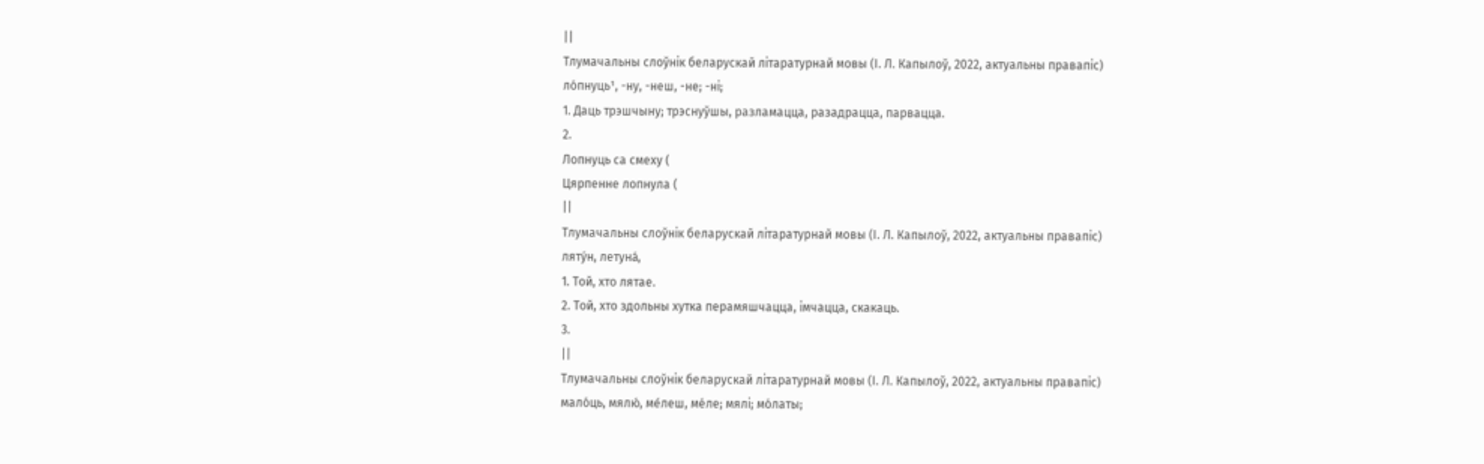||
Тлумачальны слоўнік беларускай літаратурнай мовы (І. Л. Капылоў, 2022, актуальны правапіс)
ло́пнуць¹, -ну, -неш, -не; -ні;
1. Даць трэшчыну; трэснуўшы, разламацца, разадрацца, парвацца.
2.
Лопнуць са смеху (
Цярпенне лопнула (
||
Тлумачальны слоўнік беларускай літаратурнай мовы (І. Л. Капылоў, 2022, актуальны правапіс)
ляту́н, летуна́,
1. Той, хто лятае.
2. Той, хто здольны хутка перамяшчацца, імчацца, скакаць.
3.
||
Тлумачальны слоўнік беларускай літаратурнай мовы (І. Л. Капылоў, 2022, актуальны правапіс)
мало́ць, мялю́, ме́леш, ме́ле; мялі; мо́латы;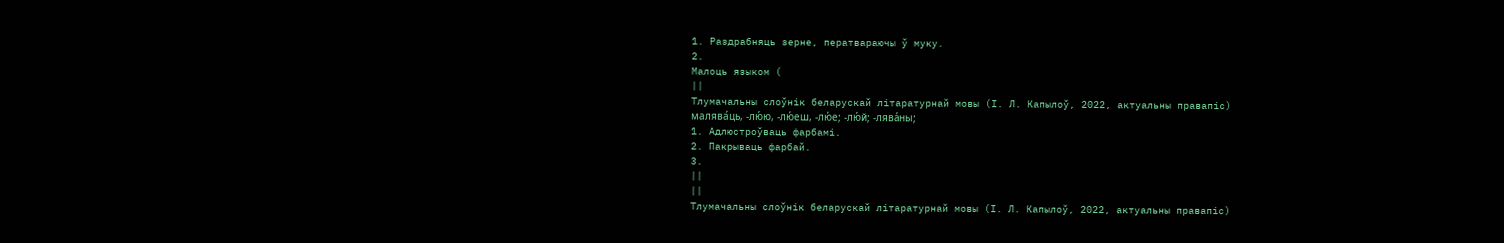1. Раздрабняць зерне, ператвараючы ў муку.
2.
Малоць языком (
||
Тлумачальны слоўнік беларускай літаратурнай мовы (І. Л. Капылоў, 2022, актуальны правапіс)
малява́ць, -лю́ю, -лю́еш, -лю́е; -лю́й; -лява́ны;
1. Адлюстроўваць фарбамі.
2. Пакрываць фарбай.
3.
||
||
Тлумачальны слоўнік беларускай літаратурнай мовы (І. Л. Капылоў, 2022, актуальны правапіс)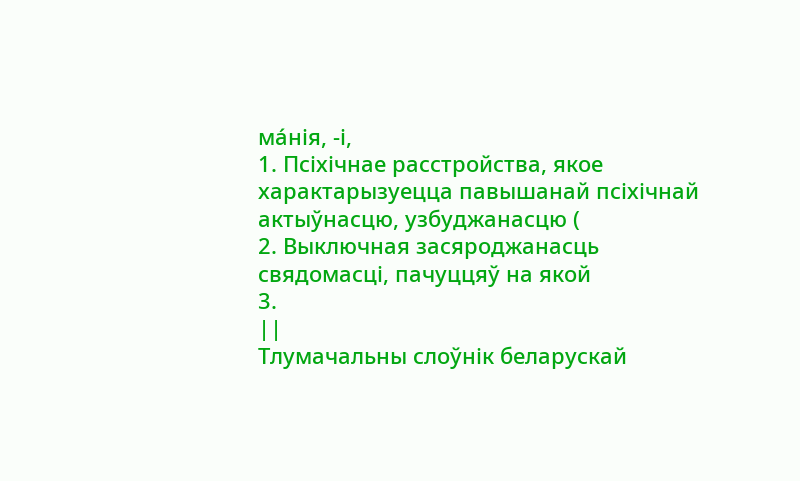ма́нія, -і,
1. Псіхічнае расстройства, якое характарызуецца павышанай псіхічнай актыўнасцю, узбуджанасцю (
2. Выключная засяроджанасць свядомасці, пачуццяў на якой
3.
||
Тлумачальны слоўнік беларускай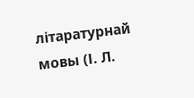літаратурнай мовы (І. Л.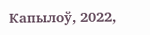Капылоў, 2022,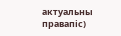актуальны правапіс)